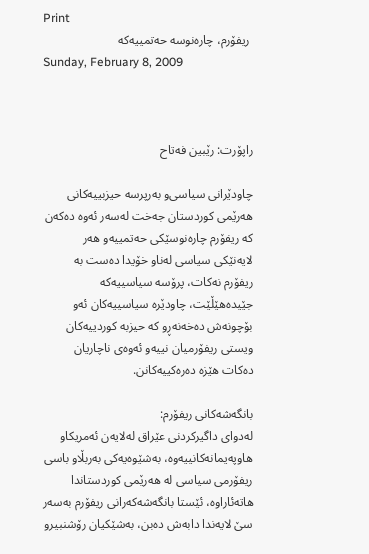Print
 ریفۆرم، چاره‌نوسه‌ حه‌تمییه‌كه‌
Sunday, February 8, 2009



راپۆرت: رێبین فه‌تاح

چاودێرانی‌ سیاسی‌‌و به‌رپرسه‌ حیزبییه‌كانی‌ هه‌رێمی‌ كوردستان جه‌خت له‌سه‌ر ئه‌وه‌ ده‌كه‌ن كه‌ ریفۆرم چاره‌نوسێكی‌ حه‌تمییه‌و هه‌ر لایه‌نێكی‌ سیاسی‌ له‌ناو خۆیدا ده‌ست به‌ ریفۆرم نه‌كات، پرۆسه‌ سیاسییه‌كه‌ جێیده‌هێڵێت، چاودێره‌ سیاسییه‌كان ئه‌و بۆچونه‌ش ده‌خه‌نه‌ڕو كه‌ حیزبه‌ كوردییه‌كان ویستی‌ ریفۆرمیان نییه‌و ئه‌وه‌ی‌ ناچاریان ده‌كات هێزه‌ ده‌ره‌كییه‌كانن.

بانگه‌شه‌كانی‌ ریفۆرم:
له‌دوای‌ داگیركردنی‌ عێراق له‌لایه‌ن ئه‌مریكاو هاوپه‌یمانه‌كانییه‌وه‌، به‌شێوه‌یه‌كی‌ به‌ربڵاو باسی‌ ریفۆرمی‌ سیاسی‌ له‌ هه‌رێمی‌ كوردستاندا هاته‌ئاراوه‌، ئێستا بانگه‌شه‌كه‌رانی‌ ریفۆرم به‌سه‌ر سێ‌ لایه‌ندا دابه‌ش ده‌بن، به‌شێكیان رۆشنبیرو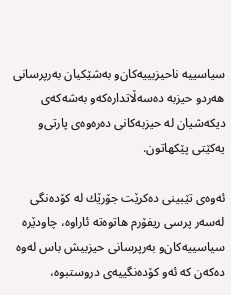سیاسییه‌ ناحیزبییه‌كان‌و به‌شێكیان به‌رپرسانی‌ هه‌ردو حیزبه‌ ده‌سه‌ڵاتداره‌كه‌و به‌شه‌كه‌ی‌ دیكه‌شیان له‌ حیزبه‌كانی‌ ده‌ره‌وه‌ی‌ پارتی‌‌و یه‌كێتی‌ پێكهاتون.

ئه‌وه‌ی‌ تێبینی‌ ده‌كرێت جۆرێك له‌ كۆده‌نگی‌ له‌سه‌ر پرسی‌ ریفۆرم هاتوه‌ته‌ ئاراوه‌، چاودێره‌ سیاسییه‌كان‌و به‌رپرسانی‌ حیزبیش باس له‌وه‌ ده‌كه‌ن كه‌ ئه‌و كۆده‌نگییه‌ی‌ دروستبوه‌،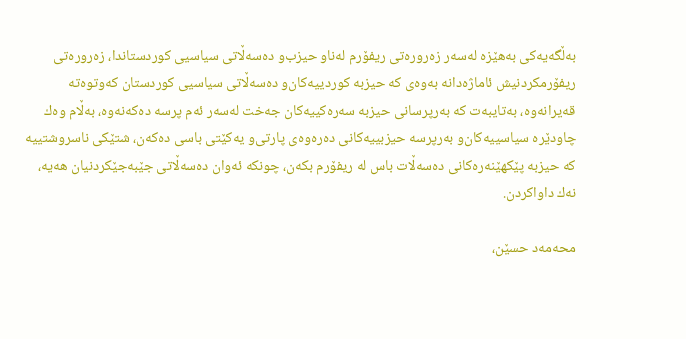به‌ڵگه‌یه‌كی‌ به‌هێزه‌ له‌سه‌ر زه‌روره‌تی‌ ریفۆرم له‌ناو حیزب‌و ده‌سه‌ڵاتی‌ سیاسیی‌ كوردستاندا، زه‌روره‌تی‌ ریفۆرمكردنیش ئاماژه‌دانه‌ به‌وه‌ی‌ كه‌ حیزبه‌ كوردییه‌كان‌و ده‌سه‌ڵاتی‌ سیاسیی‌ كوردستان كه‌وتوه‌ته‌ قه‌یرانه‌وه‌، به‌تایبه‌ت كه‌ به‌رپرسانی‌ حیزبه‌ سه‌ره‌كییه‌كان جه‌خت له‌سه‌ر ئه‌م پرسه‌ ده‌كه‌نه‌وه‌، به‌ڵام وه‌ك چاودێره‌ سیاسییه‌كان‌و به‌رپرسه‌ حیزبییه‌كانی‌ ده‌ره‌وه‌ی‌ پارتی‌‌و یه‌كێتی‌ باسی‌ ده‌كه‌ن، شتێكی‌ ناسروشتییه‌ كه‌ حیزبه‌ پێكهێنه‌ره‌كانی‌ ده‌سه‌ڵات باس له‌ ریفۆرم بكه‌ن، چونكه‌ ئه‌وان ده‌سه‌ڵاتی‌ جێبه‌جێكردنیان هه‌یه‌، نه‌ك داواكردن.

محه‌مه‌د حسێن،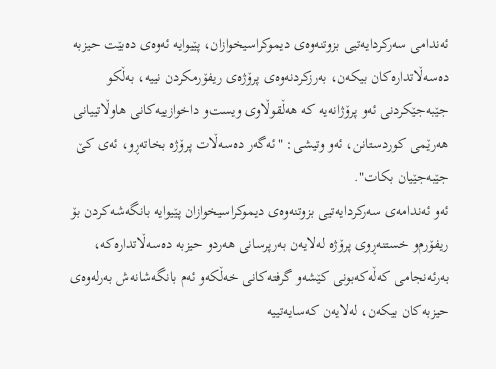ئه‌ندامی‌ سه‌ركردایه‌تیی‌ بزوتنه‌وه‌ی‌ دیموكراسیخوازان، پێیوایه‌ ئه‌وه‌ی‌ ده‌بێت حیزبه‌ ده‌سه‌ڵاتداره‌كان بیكه‌ن، به‌رزكردنه‌وه‌ی‌ پرۆژه‌ی‌ ریفۆرمكردن نییه‌، به‌ڵكو جێبه‌جێكردنی‌ ئه‌و پرۆژانه‌یه‌ كه‌ هه‌ڵقوڵاوی‌ ویست‌و داخوازییه‌كانی‌ هاوڵاتییانی‌ هه‌رێمی‌ كوردستانن، ئه‌و وتیشی‌: "ئه‌گه‌ر ده‌سه‌ڵات پرۆژه‌ بخاته‌ڕو، ئه‌ی‌ كێ‌ جێبه‌جێیان بكات".
ئه‌و ئه‌ندامه‌ی‌ سه‌ركردایه‌تیی‌ بزوتنه‌وه‌ی‌ دیموكراسیخوازان پێیوایه‌ بانگه‌شه‌كردن بۆ ریفۆرم‌و خستنه‌ڕوی‌ پرۆژه‌ له‌لایه‌ن به‌رپرسانی‌ هه‌ردو حیزبه‌ ده‌سه‌ڵاتداره‌كه‌، به‌رئه‌نجامی‌ كه‌ڵه‌كه‌بونی‌ كێشه‌و گرفته‌كانی‌ خه‌ڵكه‌و ئه‌م بانگه‌شانه‌ش به‌رله‌وه‌ی‌ حیزبه‌كان بیكه‌ن، له‌لایه‌ن كه‌سایه‌تییه‌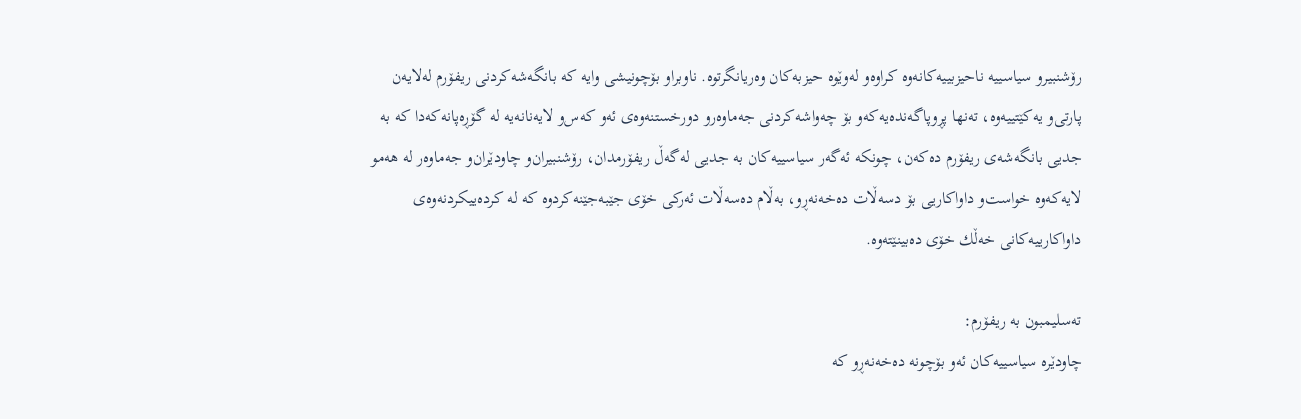رۆشنبیرو سیاسییه‌ ناحیزبییه‌كانه‌وه‌ كراوه‌و له‌وێوه‌ حیزبه‌كان وه‌ریانگرتوه‌. ناوبراو بۆچونیشی‌ وایه‌ كه‌ بانگه‌شه‌كردنی‌ ریفۆرم له‌لایه‌ن پارتی‌‌و یه‌كێتییه‌وه‌، ته‌نها پڕوپاگه‌نده‌یه‌كه‌و بۆ چه‌واشه‌كردنی‌ جه‌ماوه‌رو دورخستنه‌وه‌ی‌ ئه‌و كه‌س‌و لایه‌نانه‌یه‌ له‌ گۆڕه‌پانه‌كه‌دا كه‌ به‌ جدیی‌ بانگه‌شه‌ی‌ ریفۆرم ده‌كه‌ن، چونكه‌ ئه‌گه‌ر سیاسییه‌كان به‌ جدیی‌ له‌گه‌ڵ‌ ریفۆرمدان، رۆشنبیران‌و چاودێران‌و جه‌ماوه‌ر له‌ هه‌مو لایه‌كه‌وه‌ خواست‌و داواكاریی‌ بۆ دسه‌ڵات ده‌خه‌نه‌ڕو، به‌ڵام ده‌سه‌ڵات ئه‌ركی‌ خۆی‌ جێبه‌جێنه‌كردوه‌ كه‌ له‌ كرده‌ییكردنه‌وه‌ی‌ داواكارییه‌كانی‌ خه‌ڵك خۆی‌ ده‌بینێته‌وه‌.

ته‌سلیمبون به‌ ریفۆرم:
چاودێره‌ سیاسییه‌كان ئه‌و بۆچونه‌ ده‌خه‌نه‌ڕو كه‌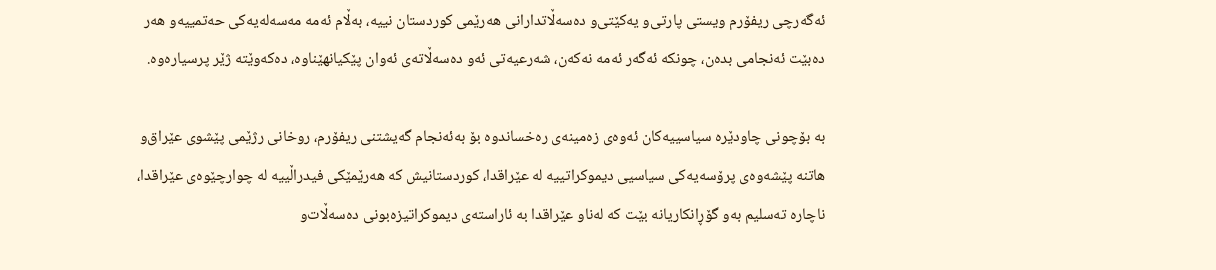ئه‌گه‌رچی‌ ریفۆرم ویستی‌ پارتی‌‌و یه‌كێتی‌‌و ده‌سه‌ڵاتدارانی‌ هه‌رێمی‌ كوردستان نییه‌، به‌ڵام ئه‌مه‌ مه‌سه‌له‌یه‌كی‌ حه‌تمییه‌و هه‌ر ده‌بێت ئه‌نجامی‌ بده‌ن، چونكه‌ ئه‌گه‌ر ئه‌مه‌ نه‌كه‌ن، شه‌رعیه‌تی‌ ئه‌و ده‌سه‌ڵاته‌ی‌ ئه‌وان پێكیانهێناوه‌، ده‌كه‌وێته‌ ژێر پرسیاره‌وه‌.

به‌ بۆچونی‌ چاودێره‌ سیاسییه‌كان ئه‌وه‌ی‌ زه‌مینه‌ی‌ ره‌خساندوه‌ بۆ به‌ئه‌نجام گه‌یشتنی‌ ریفۆرم، روخانی‌ رژێمی‌ پێشوی‌ عێراق‌و هاتنه‌ پێشه‌وه‌ی‌ پرۆسه‌یه‌كی‌ سیاسیی‌ دیموكراتییه‌ له‌ عێراقدا، كوردستانیش كه‌ هه‌رێمێكی‌ فیدراڵییه‌ له‌ چوارچێوه‌ی‌ عێراقدا، ناچاره‌ ته‌سلیم به‌و گۆڕانكاریانه‌ بێت كه‌ له‌ناو عێراقدا به‌ ئاراسته‌ی‌ دیموكراتیزه‌بونی‌ ده‌سه‌ڵات‌و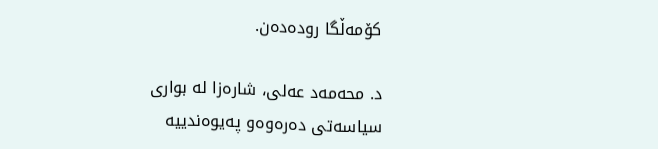كۆمه‌ڵگا روده‌ده‌ن.

د. محه‌مه‌د عه‌لی‌، شاره‌زا له‌ بواری‌ سیاسه‌تی‌ ده‌ره‌وه‌و په‌یوه‌ندییه‌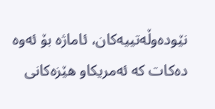نێوده‌وڵه‌تییه‌كان، ئاماژه‌ بۆ ئه‌وه‌ ده‌كات كه‌ ئه‌مریكاو هێزه‌كانی‌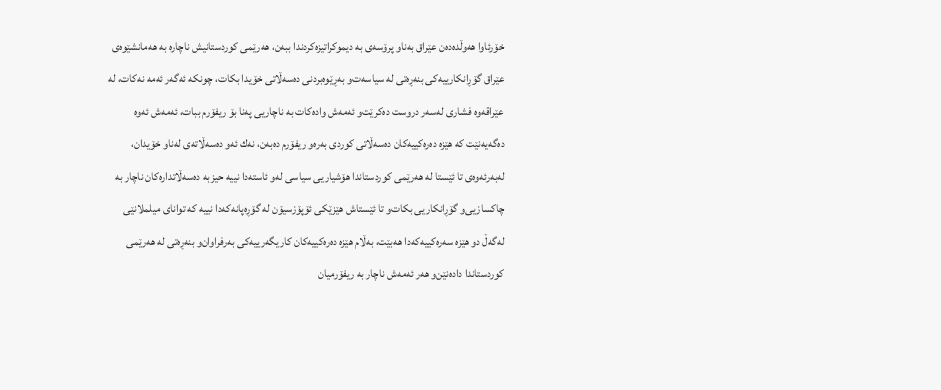خۆرئاوا هه‌وڵده‌ده‌ن عێراق به‌ناو پرۆسه‌ی‌ به‌ دیموكراتیزه‌كردندا ببه‌ن، هه‌رێمی‌ كوردستانیش ناچاره‌ به‌ هه‌مانشێوه‌ی‌ عێراق گۆڕانكارییه‌كی‌ بنه‌ڕه‌تی‌ له‌ سیاسه‌ت‌و به‌ڕێوه‌بردنی‌ ده‌سه‌ڵاتی‌ خۆیدا بكات، چونكه‌ ئه‌گه‌ر ئه‌مه‌ نه‌كات، له‌ عێراقه‌وه‌ فشاری‌ له‌سه‌ر دروست ده‌كرێت‌و ئه‌مه‌ش واده‌كات به‌ ناچاریی‌ په‌نا بۆ ریفۆرم ببات، ئه‌مه‌ش ئه‌وه‌ ده‌گه‌یه‌نێت كه‌ هێزه‌ ده‌ره‌كییه‌كان ده‌سه‌ڵاتی‌ كوردی‌ به‌ره‌و ریفۆرم ده‌به‌ن، نه‌ك ئه‌و ده‌سه‌ڵاته‌ی‌ له‌ناو خۆیدان، له‌به‌رئه‌وه‌ی‌ تا ئێستا له‌ هه‌رێمی‌ كوردستاندا هۆشیاریی‌ سیاسی‌ له‌و ئاسته‌دا نییه‌ حیزبه‌ ده‌سه‌ڵاتداره‌كان ناچار به‌ چاكسازیی‌‌و گۆڕانكاریی‌ بكات‌و تا ئێستاش هێزێكی‌ ئۆپۆزسیۆن له‌ گۆڕه‌پانه‌كه‌دا نییه‌ كه‌ توانای‌ میلملانێی‌ له‌گه‌ڵ‌ دو هێزه‌ سه‌ره‌كییه‌كه‌دا هه‌بێت، به‌ڵام هێزه‌ ده‌ره‌كییه‌كان كاریگه‌رییه‌كی‌ به‌رفراوان‌و بنه‌ڕه‌تی‌ له‌ هه‌رێمی‌ كوردستاندا داده‌نێن‌و هه‌ر ئه‌مه‌ش ناچار به‌ ریفۆرمیان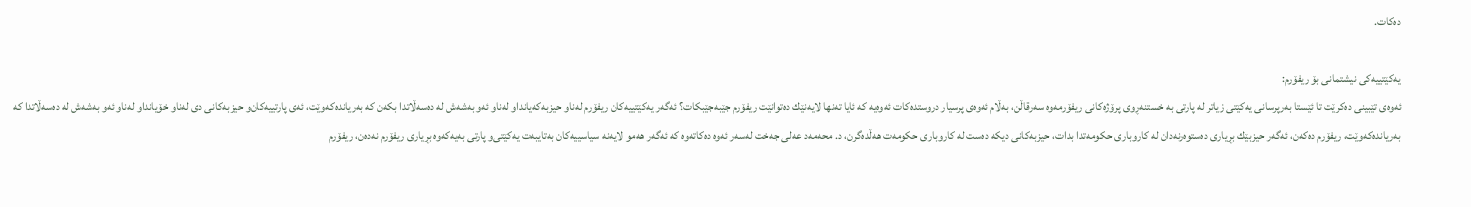ده‌كات.

یه‌كێتییه‌كی‌ نیشتمانی‌ بۆ ریفۆرم:
ئه‌وه‌ی‌ تێبینی‌ ده‌كرێت تا ئێستا به‌رپرسانی‌ یه‌كێتی‌ زیاتر له‌ پارتی‌ به‌ خستنه‌ڕوی‌ پرۆژه‌كانی‌ ریفۆرمه‌وه‌ سه‌رقاڵن، به‌ڵام ئه‌وه‌ی‌ پرسیار دروستده‌كات ئه‌وه‌یه‌ كه‌ ئایا ته‌نها لایه‌نێك ده‌توانێت ریفۆرم جێبه‌جێبكات؟ ئه‌گه‌ر یه‌كێتییه‌كان ریفۆرم له‌ناو حیزبه‌كه‌یانداو له‌ناو ئه‌و به‌شه‌ش له‌ ده‌سه‌ڵاتدا بكه‌ن كه‌ به‌ریانده‌كه‌وێت، ئه‌ی‌ پارتییه‌كان‌و حیزبه‌كانی‌ دی‌ له‌ناو خۆیانداو له‌ناو ئه‌و به‌شه‌ش له‌ ده‌سه‌ڵاتدا كه‌ به‌ریانده‌كه‌وێت، ریفۆرم ده‌كه‌ن، ئه‌گه‌ر حیزبێك بڕیاری‌ ده‌ستوه‌رنه‌دان له‌ كاروباری‌ حكومه‌تدا بدات، حیزبه‌كانی‌ دیكه‌ ده‌ست له‌ كاروباری‌ حكومه‌ت هه‌ڵده‌گرن، د. محه‌مه‌د عه‌لی‌ جه‌خت له‌سه‌ر ئه‌وه‌ ده‌كاته‌وه‌ كه‌ ئه‌گه‌ر هه‌مو لایه‌نه‌ سیاسییه‌كان به‌تایبه‌ت یه‌كێتی‌‌و پارتی‌ به‌یه‌كه‌وه‌ بڕیاری‌ ریفۆرم نه‌ده‌ن، ریفۆرم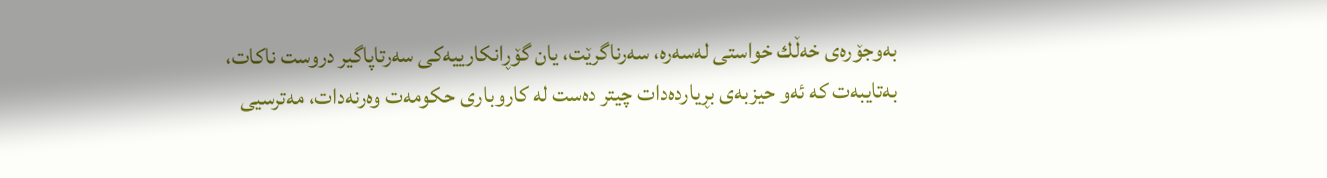به‌وجۆره‌ی‌ خه‌ڵك خواستی‌ له‌سه‌ره‌، سه‌رناگرێت، یان گۆڕانكارییه‌كی‌ سه‌رتاپاگیر دروست ناكات، به‌تایبه‌ت كه‌ ئه‌و حیزبه‌ی‌ بڕیارده‌دات چیتر ده‌ست له‌ كاروباری‌ حكومه‌ت وه‌رنه‌دات، مه‌ترسیی‌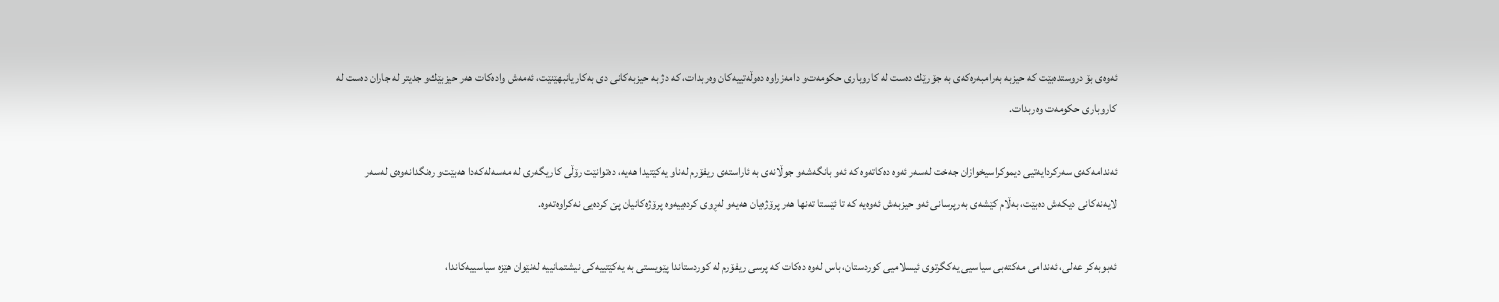ئه‌وه‌ی‌ بۆ دروستده‌بێت كه‌ حیزبه‌ به‌رامبه‌ره‌كه‌ی‌ به‌ جۆرێك ده‌ست له‌ كاروباری‌ حكومه‌ت‌و دامه‌زراوه‌ ده‌وڵه‌تییه‌كان وه‌ربدات، كه‌ دژ به‌ حیزبه‌كانی‌ دی‌ به‌كاریانبهێنێت، ئه‌مه‌ش واده‌كات هه‌ر حیزبێك‌و جدیتر له‌ جاران ده‌ست له‌ كاروباری‌ حكومه‌ت وه‌ربدات.

ئه‌ندامه‌كه‌ی‌ سه‌ركردایه‌تیی‌ دیموكراسیخوازان جه‌خت له‌سه‌ر ئه‌وه‌ ده‌كاته‌وه‌ كه‌ ئه‌و بانگه‌شه‌و جوڵانه‌ی‌ به‌ ئاراسته‌ی‌ ریفۆرم له‌ناو یه‌كێتیدا هه‌یه‌، ده‌توانێت رۆڵی‌ كاریگه‌ری‌ له‌ مه‌سه‌له‌كه‌دا هه‌بێت‌و ره‌نگدانه‌وه‌ی‌ له‌سه‌ر لایه‌نه‌كانی‌ دیكه‌ش ده‌بێت، به‌ڵام كێشه‌ی‌ به‌رپرسانی‌ ئه‌و حیزبه‌ش ئه‌وه‌یه‌ كه‌ تا ئێستا ته‌نها هه‌ر پرۆژه‌یان هه‌یه‌و له‌ڕوی‌ كرده‌ییه‌وه‌ پرۆژه‌كانیان پێ‌ كرده‌یی‌ نه‌كراوه‌ته‌وه‌.

ئه‌بوبه‌كر عه‌لی‌، ئه‌ندامی‌ مه‌كته‌بی‌ سیاسیی‌ یه‌كگرتوی‌ ئیسلامیی‌ كوردستان، باس له‌وه‌ ده‌كات كه‌ پرسی‌ ریفۆرم له‌ كوردستاندا پێویستی‌ به‌ یه‌كێتییه‌كی‌ نیشتمانییه‌ له‌نێوان هێزه‌ سیاسییه‌كاندا،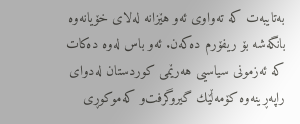به‌تایبه‌ت كه‌ ته‌واوی‌ ئه‌و هێزانه‌ له‌لای‌ خۆیانه‌وه‌ بانگه‌شه‌ بۆ ریفۆرم ده‌كه‌ن. ئه‌و باس له‌وه‌ ده‌كات كه‌ ئه‌زمونی‌ سیاسیی‌ هه‌رێمی‌ كوردستان له‌دوای‌ راپه‌ڕینه‌وه‌ كۆمه‌ڵێك گیروگرفت‌و كه‌موكوڕی‌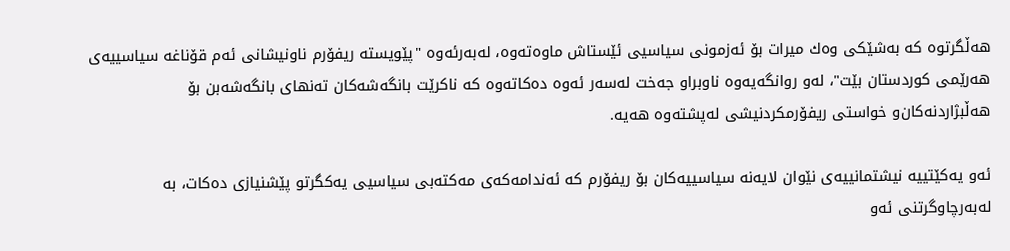هه‌ڵگرتوه‌ كه‌ به‌شێكی‌ وه‌ك میرات بۆ ئه‌زمونی‌ سیاسیی‌ ئێستاش ماوه‌ته‌وه‌، له‌به‌رئه‌وه‌ "پێویسته‌ ریفۆرم ناونیشانی‌ ئه‌م قۆناغه‌ سیاسییه‌ی‌ هه‌رێمی‌ كوردستان بێت"، له‌و روانگه‌یه‌وه‌ ناوبراو جه‌خت له‌سه‌ر ئه‌وه‌ ده‌كاته‌وه‌ كه‌ ناكرێت بانگه‌شه‌كان ته‌نهای‌ بانگه‌شه‌بن بۆ هه‌ڵبژاردنه‌كان‌و خواستی‌ ریفۆرمكردنیشی‌ له‌پشته‌وه‌ هه‌یه‌.

ئه‌و یه‌كێتییه‌ نیشتمانییه‌ی‌ نێوان لایه‌نه‌ سیاسییه‌كان بۆ ریفۆرم كه‌ ئه‌ندامه‌كه‌ی‌ مه‌كته‌بی‌ سیاسیی‌ یه‌كگرتو پێشنیازی‌ ده‌كات، به‌ له‌به‌رچاوگرتنی‌ ئه‌و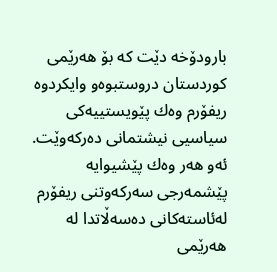بارودۆخه‌ دێت كه‌ بۆ هه‌رێمی‌ كوردستان دروستبوه‌و وایكردوه‌ ریفۆرم وه‌ك پێویستییه‌كی‌ سیاسیی‌ نیشتمانی‌ ده‌ركه‌وێت. ئه‌و هه‌ر وه‌ك پێشیوایه‌ پێشمه‌رجی‌ سه‌ركه‌وتنی‌ ریفۆرم له‌ئاسته‌كانی‌ ده‌سه‌ڵاتدا له‌ هه‌رێمی‌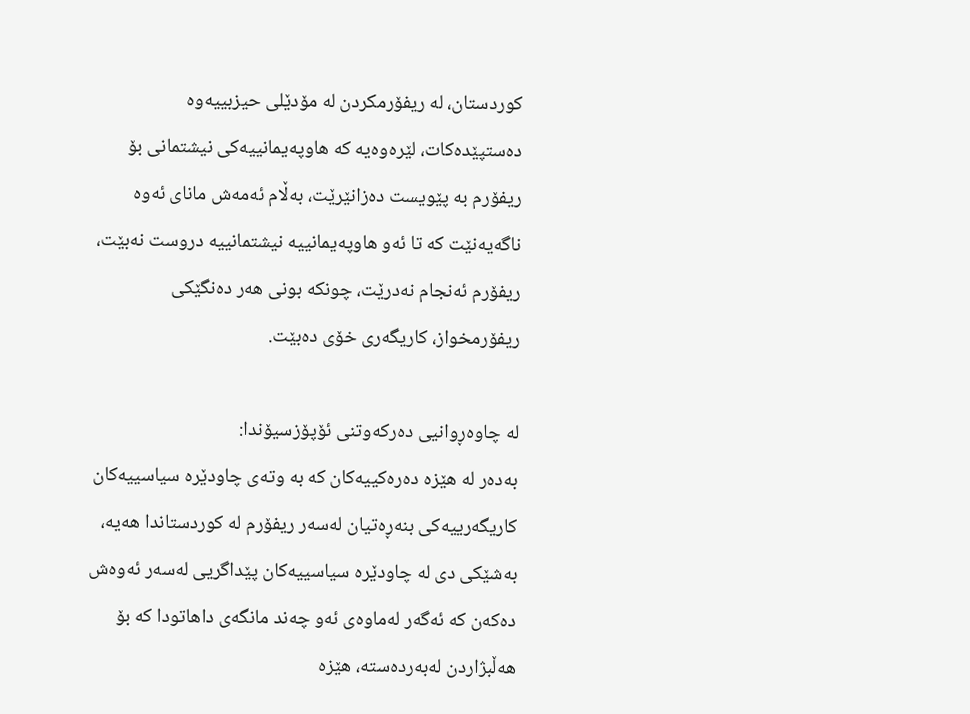كوردستان، له‌ ریفۆرمكردن له‌ مۆدێلی‌ حیزبییه‌وه‌ ده‌ستپێده‌كات، لێره‌وه‌یه‌ كه‌ هاوپه‌یمانییه‌كی‌ نیشتمانی‌ بۆ ریفۆرم به‌ پێویست ده‌زانێرێت، به‌ڵام ئه‌مه‌ش مانای‌ ئه‌وه‌ ناگه‌یه‌نێت كه‌ تا ئه‌و هاوپه‌یمانییه‌ نیشتمانییه‌ دروست نه‌بێت، ریفۆرم ئه‌نجام نه‌درێت، چونكه‌ بونی‌ هه‌ر ده‌نگێكی‌ ریفۆرمخواز، كاریگه‌ری‌ خۆی‌ ده‌بێت.

له‌ چاوه‌ڕوانیی‌ ده‌ركه‌وتنی‌ ئۆپۆزسیۆندا:
به‌ده‌ر له‌ هێزه‌ ده‌ره‌كییه‌كان كه‌ به‌ وته‌ی‌ چاودێره‌ سیاسییه‌كان كاریگه‌رییه‌كی‌ بنه‌ڕه‌تیان له‌سه‌ر ریفۆرم له‌ كوردستاندا هه‌یه‌، به‌شێكی‌ دی‌ له‌ چاودێره‌ سیاسییه‌كان پێداگریی‌ له‌سه‌ر ئه‌وه‌ش ده‌كه‌ن كه‌ ئه‌گه‌ر له‌ماوه‌ی‌ ئه‌و چه‌ند مانگه‌ی‌ داهاتودا كه‌ بۆ هه‌ڵبژاردن له‌به‌رده‌سته‌، هێزه‌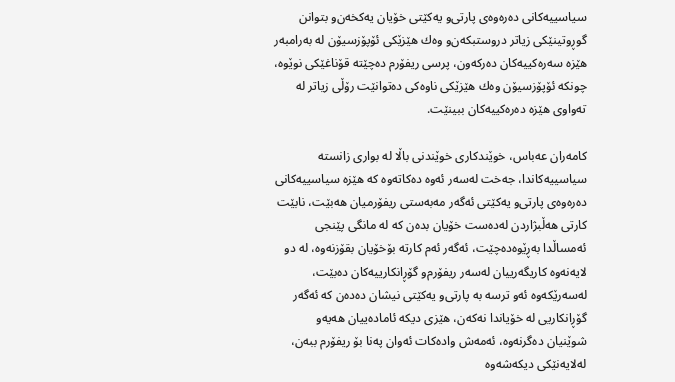سیاسییه‌كانی‌ ده‌ره‌وه‌ی‌ پارتی‌‌و یه‌كێتی‌ خۆیان یه‌كخه‌ن‌و بتوانن گوڕوتینێكی‌ زیاتر دروستبكه‌ن‌و وه‌ك هێزێكی‌ ئۆپۆزسیۆن له‌ به‌رامبه‌ر هێزه‌ سه‌ره‌كییه‌كان ده‌ركه‌ون، پرسی‌ ریفۆرم ده‌چێته‌ قۆناغێكی‌ نوێوه‌، چونكه‌ ئۆپۆزسیۆن وه‌ك هێزێكی‌ ناوه‌كی‌ ده‌توانێت رۆڵی‌ زیاتر له‌ ته‌واوی‌ هێزه‌ ده‌ره‌كییه‌كان ببینێت.

كامه‌ران عه‌باس، خوێندكاری‌ خوێندنی‌ باڵا له‌ بواری‌ زانسته‌ سیاسییه‌كاندا، جه‌خت له‌سه‌ر ئه‌وه‌ ده‌كاته‌وه‌ كه‌ هێزه‌ سیاسییه‌كانی‌ ده‌ره‌وه‌ی‌ پارتی‌‌و یه‌كێتی‌ ئه‌گه‌ر مه‌به‌ستی‌ ریفۆرمیان هه‌بێت، نابێت كارتی‌ هه‌ڵبژاردن له‌ده‌ست خۆیان بده‌ن كه‌ له‌ مانگی‌ پێنجی‌ ئه‌مساڵدا به‌ڕێوه‌ده‌چێت، ئه‌گه‌ر ئه‌م كارته‌ بۆخۆیان بقۆزنه‌وه‌، له‌ دو لایه‌نه‌وه‌ كاریگه‌رییان له‌سه‌ر ریفۆرم‌و گۆڕانكارییه‌كان ده‌بێت، له‌سه‌رێكه‌وه‌ ئه‌و ترسه‌ به‌ پارتی‌‌و یه‌كێتی‌ نیشان ده‌ده‌ن كه‌ ئه‌گه‌ر گۆڕانكاریی‌ له‌ خۆیاندا نه‌كه‌ن، هێزی‌ دیكه‌ ئاماده‌ییان هه‌یه‌و شوێنیان ده‌گرنه‌وه‌، ئه‌مه‌ش واده‌كات ئه‌وان په‌نا بۆ ریفۆرم ببه‌ن، له‌لایه‌نێكی‌ دیكه‌شه‌وه‌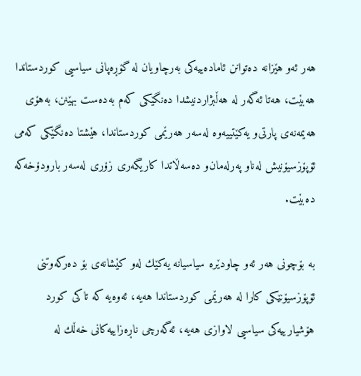هه‌ر ئه‌و هێزانه‌ ده‌توانن ئاماده‌ییه‌كی‌ به‌رچاویان له‌ گۆڕه‌پانی‌ سیاسیی‌ كوردستاندا هه‌بێت، هه‌تا ئه‌گه‌ر له‌ هه‌ڵبژاردنیشدا ده‌نگێكی‌ كه‌م به‌ده‌ست بهێنن، به‌هۆی‌ هه‌یمه‌نه‌ی‌ پارتی‌‌و یه‌كێتییه‌وه‌ له‌سه‌ر هه‌رێمی‌ كوردستاندا، هێشتا ده‌نگێكی‌ كه‌می‌ ئۆپۆزسیۆنیش له‌ناو په‌رله‌مان‌و ده‌سه‌ڵاتدا كاریگه‌ری‌ زۆری‌ له‌سه‌ر بارودۆخه‌كه‌ ده‌بێت.

به‌ بۆچونی‌ هه‌ر ئه‌و چاودێره‌ سیاسیانه‌ یه‌كێك له‌و كێشانه‌ی‌ بۆ ده‌ركه‌وتنی‌ ئۆپۆزسیۆنێكی‌ كارا له‌ هه‌رێمی‌ كوردستاندا هه‌یه‌، ئه‌وه‌یه‌ كه‌ تاكی‌ كورد هۆشیارییه‌كی‌ سیاسیی‌ لاوازی‌ هه‌یه‌، ئه‌گه‌رچی‌ ناڕه‌زاییه‌كانی‌ خه‌ڵك له‌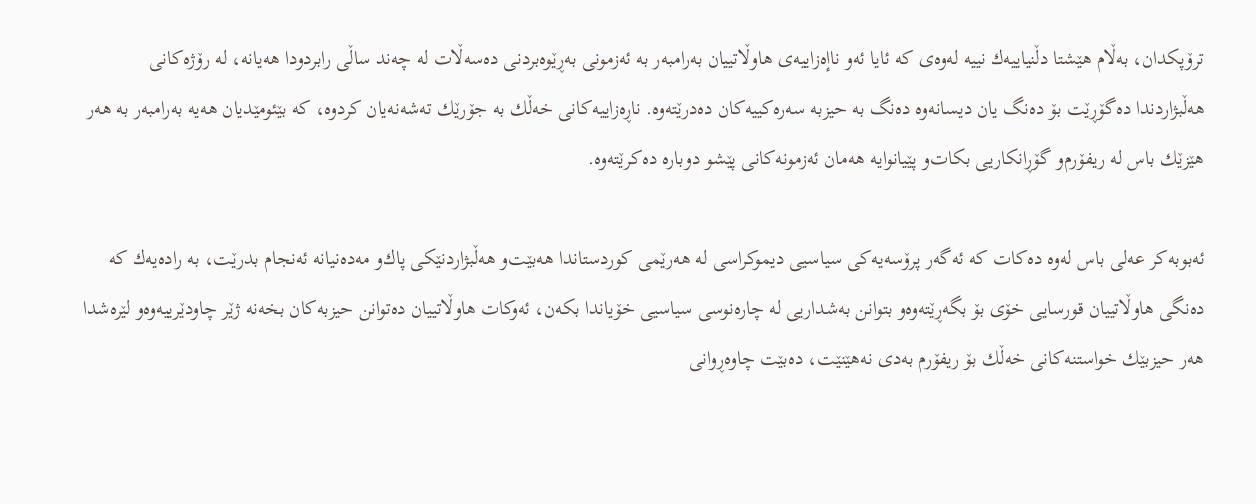ترۆپكدان، به‌ڵام هێشتا دڵنیاییه‌ك نییه‌ له‌وه‌ی‌ كه‌ ئایا ئه‌و ناإه‌زاییه‌ی‌ هاوڵاتییان به‌رامبه‌ر به‌ ئه‌زمونی‌ به‌ڕێوه‌بردنی‌ ده‌سه‌ڵات له‌ چه‌ند ساڵی‌ رابردودا هه‌یانه‌، له‌ رۆژه‌كانی‌ هه‌ڵبژاردندا ده‌گۆڕێت بۆ ده‌نگ یان دیسانه‌وه‌ ده‌نگ به‌ حیزبه‌ سه‌ره‌كییه‌كان ده‌درێته‌وه‌. ناڕه‌زاییه‌كانی‌ خه‌ڵك به‌ جۆرێك ته‌شه‌نه‌یان كردوه‌، كه‌ بێئومێدیان هه‌یه‌ به‌رامبه‌ر به‌ هه‌ر هێزێك باس له‌ ریفۆرم‌و گۆڕانكاریی‌ بكات‌و پێیانوایه‌ هه‌مان ئه‌زمونه‌كانی‌ پێشو دوباره‌ ده‌كرێته‌وه‌.

ئه‌بوبه‌كر عه‌لی‌ باس له‌وه‌ ده‌كات كه‌ ئه‌گه‌ر پرۆسه‌یه‌كی‌ سیاسیی‌ دیموكراسی‌ له‌ هه‌رێمی‌ كوردستاندا هه‌بێت‌و هه‌ڵبژاردنێكی‌ پاك‌و مه‌ده‌نیانه‌ ئه‌نجام بدرێت، به‌ راده‌یه‌ك كه‌ ده‌نگی‌ هاوڵاتییان قورسایی‌ خۆی‌ بۆ بگه‌ڕێته‌وه‌و بتوانن به‌شداریی‌ له‌ چاره‌نوسی‌ سیاسیی‌ خۆیاندا بكه‌ن، ئه‌وكات هاوڵاتییان ده‌توانن حیزبه‌كان بخه‌نه‌ ژێر چاودێرییه‌وه‌و لێره‌شدا هه‌ر حیزبێك خواستنه‌كانی‌ خه‌ڵك بۆ ریفۆرم به‌دی نه‌هێنێت، ده‌بێت چاوه‌ڕوانی‌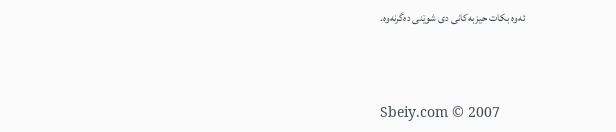ئه‌وه‌ بكات حیزبه‌كانی‌ دی‌ شوێنی‌ ده‌گرنه‌وه‌.



Sbeiy.com © 2007